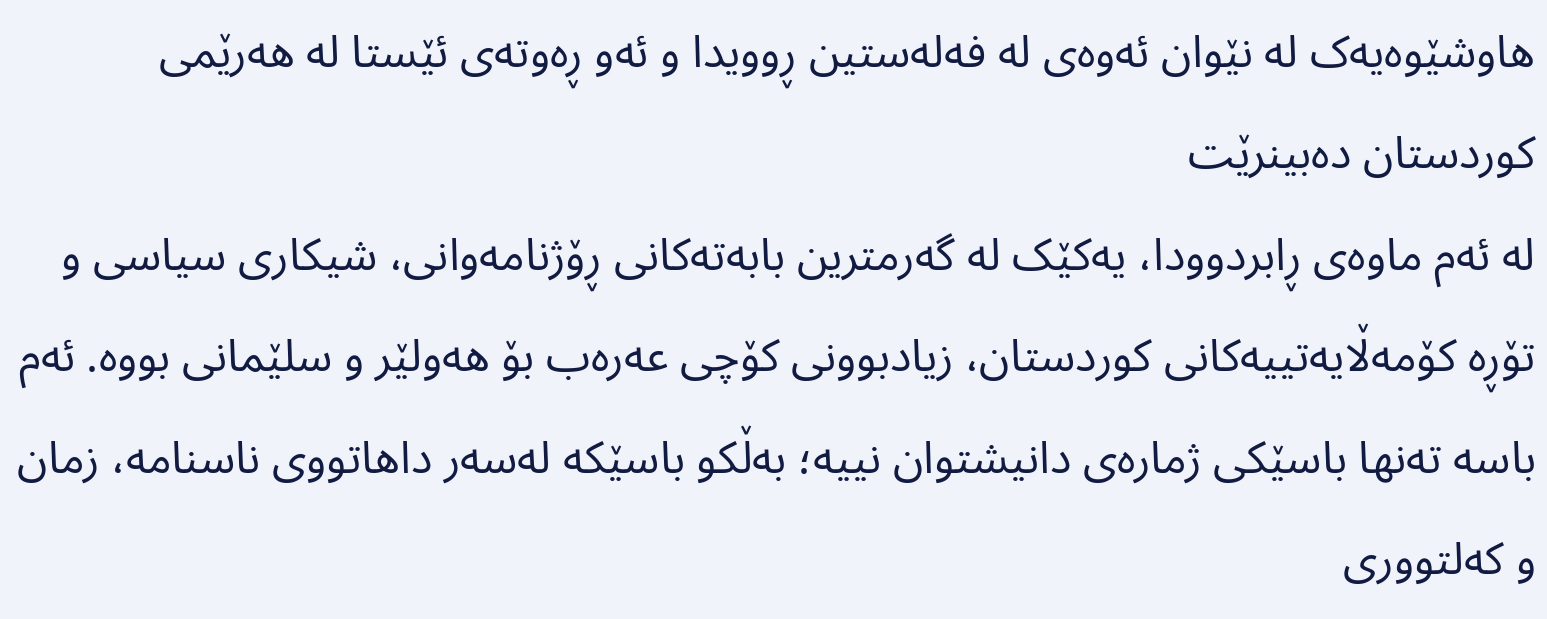هاوشێوەیەک لە نێوان ئەوەی لە فەلەستین ڕوویدا و ئەو ڕەوتەی ئێستا لە هەرێمی کوردستان دەبینرێت
لە ئەم ماوەی ڕابردوودا، یەکێک لە گەرمترین بابەتەکانی ڕۆژنامەوانی، شیکاری سیاسی و تۆڕە کۆمەڵایەتییەکانی کوردستان، زیادبوونی کۆچی عەرەب بۆ هەولێر و سلێمانی بووە. ئەم باسە تەنها باسێکی ژمارەی دانیشتوان نییە؛ بەڵکو باسێکە لەسەر داهاتووی ناسنامە، زمان و کەلتووری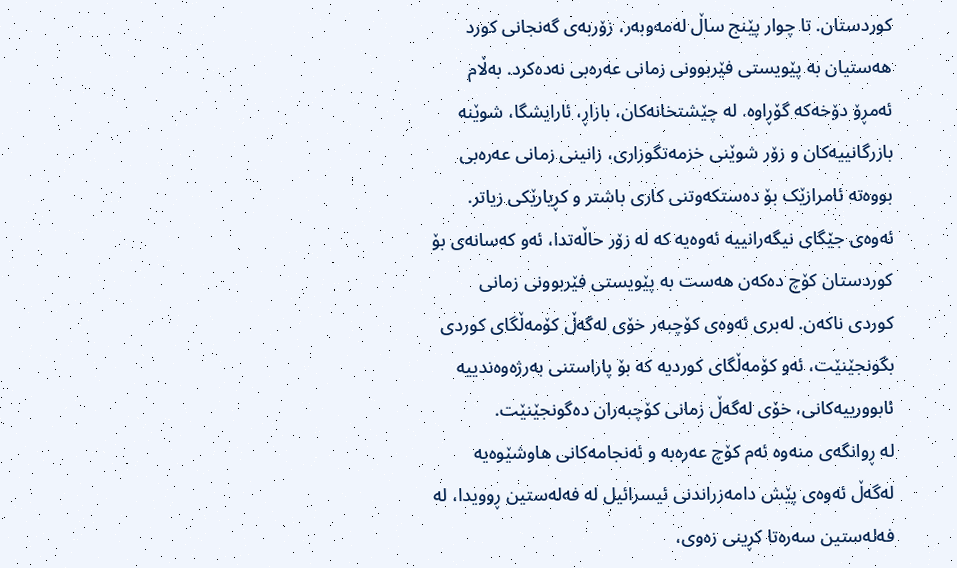کوردستان. تا چوار پێنج ساڵ لەمەوبەر، زۆربەی گەنجانی کورد هەستیان بە پێویستی فێربوونی زمانی عەرەبی نەدەکرد. بەڵام ئەمڕۆ دۆخەکە گۆڕاوە. لە چێشتخانەکان، بازاڕ، ئارایشگا، شوێنە بازرگانییەکان و زۆر شوێنی خزمەتگوزاری، زانینی زمانی عەرەبی بووەتە ئامرازێک بۆ دەستکەوتنی کاری باشتر و کڕیارێکی زیاتر. ئەوەی جێگای نیگەرانییە ئەوەیە کە لە زۆر حاڵەتدا، ئەو کەسانەی بۆ کوردستان کۆچ دەکەن هەست بە پێویستی فێربوونی زمانی کوردی ناکەن. لەبری ئەوەی کۆچبەر خۆی لەگەڵ کۆمەڵگای کوردی بگونجێنێت، ئەو کۆمەڵگای کوردیە کە بۆ پاراستنی بەرژەوەندییە ئابوورییەکانی، خۆی لەگەڵ زمانی کۆچبەران دەگونجێنێت.
لە ڕوانگەی منەوە ئەم کۆچ عەرەبە و ئەنجامەکانی هاوشێوەیە لەگەڵ ئەوەی پێش دامەزراندنی ئیسرائیل لە فەلەستین ڕوویدا، لە فەلەستین سەرەتا کڕینی زەوی،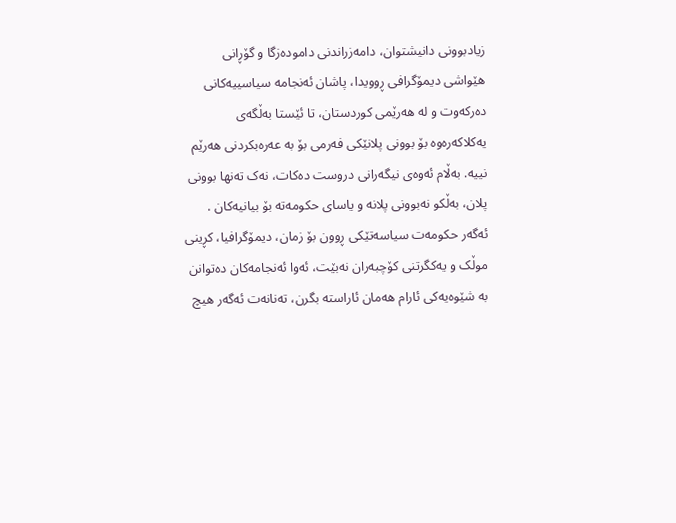زیادبوونی دانیشتوان، دامەزراندنی دامودەزگا و گۆڕانی هێواشی دیمۆگرافی ڕوویدا، پاشان ئەنجامە سیاسییەکانی دەرکەوت و لە هەرێمی کوردستان، تا ئێستا بەڵگەی یەکلاکەرەوە بۆ بوونی پلانێکی فەرمی بۆ بە عەرەبکردنی هەرێم نییە. بەڵام ئەوەی نیگەرانی دروست دەکات، نەک تەنها بوونی پلان، بەڵکو نەبوونی پلانە و یاسای حکومەتە بۆ بیانیەکان .
ئەگەر حکومەت سیاسەتێکی ڕوون بۆ زمان، دیمۆگرافیا، کڕینی موڵک و یەکگرتنی کۆچبەران نەبێت، ئەوا ئەنجامەکان دەتوانن بە شێوەیەکی ئارام هەمان ئاراستە بگرن، تەنانەت ئەگەر هیچ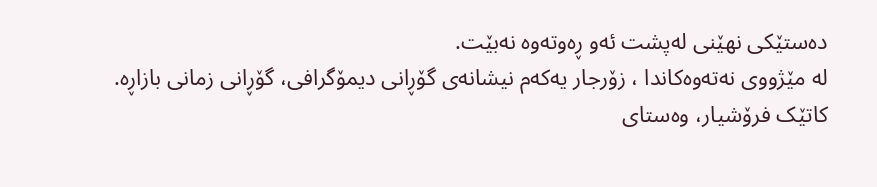دەستێکی نهێنی لەپشت ئەو ڕەوتەوە نەبێت.
لە مێژووی نەتەوەکاندا ، زۆرجار یەکەم نیشانەی گۆڕانی دیمۆگرافی، گۆڕانی زمانی بازاڕە. کاتێک فرۆشیار، وەستای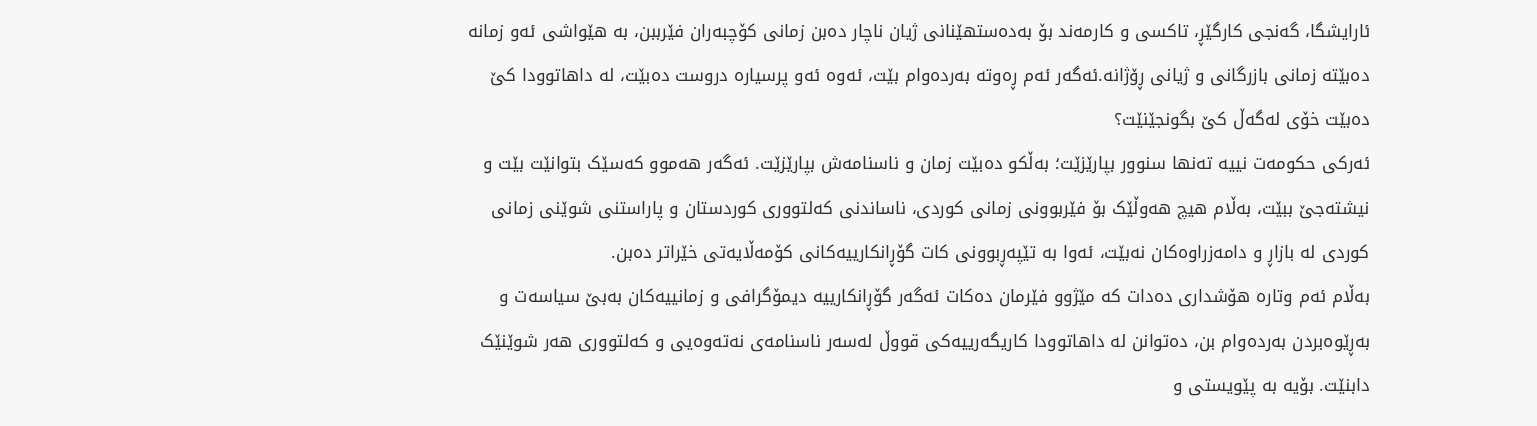ئارایشگا، گەنجی کارگێڕ، تاکسی و کارمەند بۆ بەدەستهێنانی ژیان ناچار دەبن زمانی کۆچبەران فێرببن، بە هێواشی ئەو زمانە دەبێتە زمانی بازرگانی و ژیانی ڕۆژانە.ئەگەر ئەم ڕەوتە بەردەوام بێت، ئەوە ئەو پرسیارە دروست دەبێت، لە داهاتوودا کێ دەبێت خۆی لەگەڵ کێ بگونجێنێت؟
ئەرکی حکومەت نییە تەنها سنوور بپارێزێت؛ بەڵکو دەبێت زمان و ناسنامەش بپارێزێت. ئەگەر هەموو کەسێک بتوانێت بێت و نیشتەجێ ببێت، بەڵام هیچ هەوڵێک بۆ فێربوونی زمانی کوردی، ناساندنی کەلتووری کوردستان و پاراستنی شوێنی زمانی کوردی لە بازاڕ و دامەزراوەکان نەبێت، ئەوا بە تێپەڕبوونی کات گۆڕانکارییەکانی کۆمەڵایەتی خێراتر دەبن.
بەڵام ئەم وتارە هۆشداری دەدات کە مێژوو فێرمان دەکات ئەگەر گۆڕانکارییە دیمۆگرافی و زمانییەکان بەبێ سیاسەت و بەڕێوەبردن بەردەوام بن، دەتوانن لە داهاتوودا کاریگەرییەکی قووڵ لەسەر ناسنامەی نەتەوەیی و کەلتووری هەر شوێنێک دابنێت. بۆیە بە پێویستی و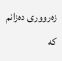زەرووری دەزانم کە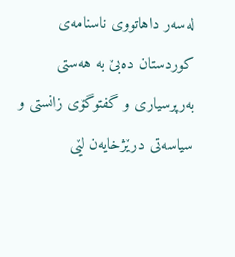لەسەر داهاتووی ناسنامەی کوردستان دەبێ بە هەستی بەرپرسیاری و گفتوگۆی زانستی و سیاسەتی درێژخایەن لێی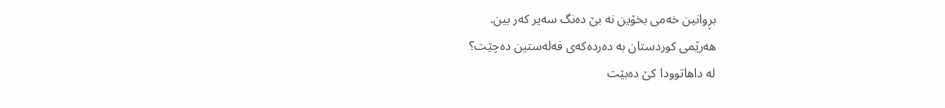بڕوانین خەمی بخۆین نە بێ دەنگ سەیر کەر بین.
هەرێمی کوردستان بە دەردەکەی فەلەستین دەچێت؟
لە داهاتوودا کێ دەبێت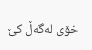خۆی لەگەڵ کێ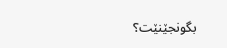بگونجێنێت؟